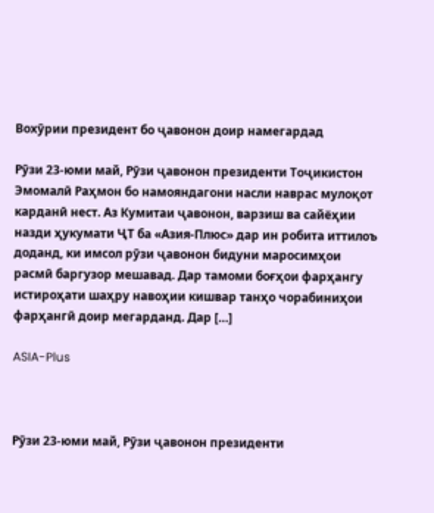Вохӯрии президент бо ҷавонон доир намегардад

Рӯзи 23-юми май, Рӯзи ҷавонон президенти Тоҷикистон Эмомалӣ Раҳмон бо намояндагони насли наврас мулоқот карданӣ нест. Аз Кумитаи ҷавонон, варзиш ва сайёҳии назди ҳукумати ҶТ ба «Азия-Плюс» дар ин робита иттилоъ доданд, ки имсол рӯзи ҷавонон бидуни маросимҳои расмӣ баргузор мешавад. Дар тамоми боғҳои фарҳангу истироҳати шаҳру навоҳии кишвар танҳо чорабиниҳои фарҳангӣ доир мегарданд. Дар […]

ASIA-Plus



Рӯзи 23-юми май, Рӯзи ҷавонон президенти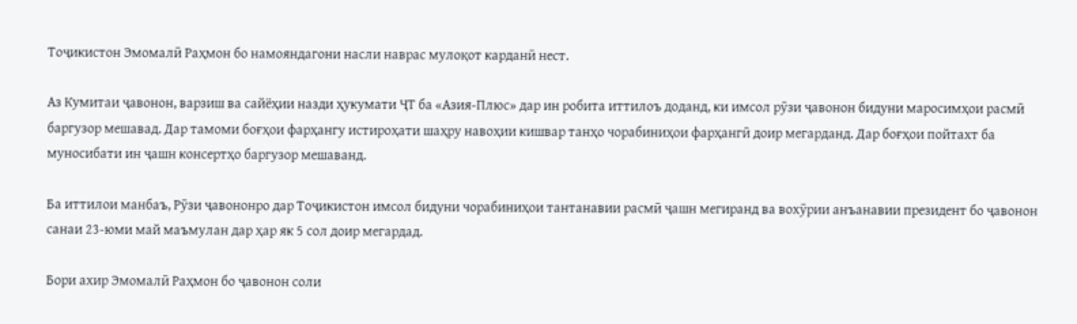Тоҷикистон Эмомалӣ Раҳмон бо намояндагони насли наврас мулоқот карданӣ нест.

Аз Кумитаи ҷавонон, варзиш ва сайёҳии назди ҳукумати ҶТ ба «Азия-Плюс» дар ин робита иттилоъ доданд, ки имсол рӯзи ҷавонон бидуни маросимҳои расмӣ баргузор мешавад. Дар тамоми боғҳои фарҳангу истироҳати шаҳру навоҳии кишвар танҳо чорабиниҳои фарҳангӣ доир мегарданд. Дар боғҳои пойтахт ба муносибати ин ҷашн консертҳо баргузор мешаванд.

Ба иттилои манбаъ, Рӯзи ҷавононро дар Тоҷикистон имсол бидуни чорабиниҳои тантанавии расмӣ ҷашн мегиранд ва вохӯрии анъанавии президент бо ҷавонон санаи 23-юми май маъмулан дар ҳар як 5 сол доир мегардад.

Бори ахир Эмомалӣ Раҳмон бо ҷавонон соли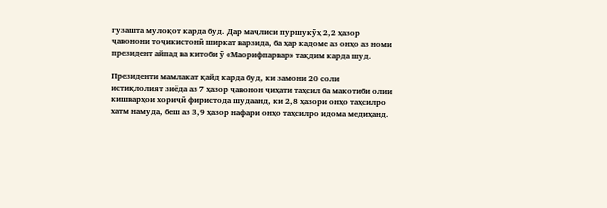гузашта мулоқот карда буд. Дар маҷлиси пуршукӯҳ 2,2 ҳазор ҷавонони тоҷикистонӣ ширкат варзида, ба ҳар кадоме аз онҳо аз номи президент айпад ва китоби ӯ «Маорифпарвар» тақдим карда шуд.

Президенти мамлакат қайд карда буд, ки замони 20 соли истиқлолият зиёда аз 7 ҳазор ҷавонон ҷиҳати таҳсил ба макотиби олии кишварҳои хориҷӣ фиристода шудаанд, ки 2,8 ҳазори онҳо таҳсилро хатм намуда, беш аз 3,9 ҳазор нафари онҳо таҳсилро идома медиҳанд.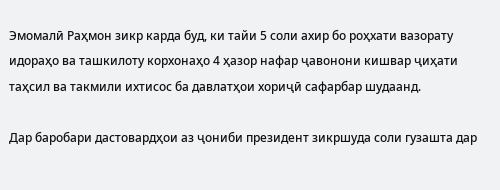Эмомалӣ Раҳмон зикр карда буд, ки тайи 5 соли ахир бо роҳхати вазорату идораҳо ва ташкилоту корхонаҳо 4 ҳазор нафар ҷавонони кишвар ҷиҳати таҳсил ва такмили ихтисос ба давлатҳои хориҷӣ сафарбар шудаанд.

Дар баробари дастовардҳои аз ҷониби президент зикршуда соли гузашта дар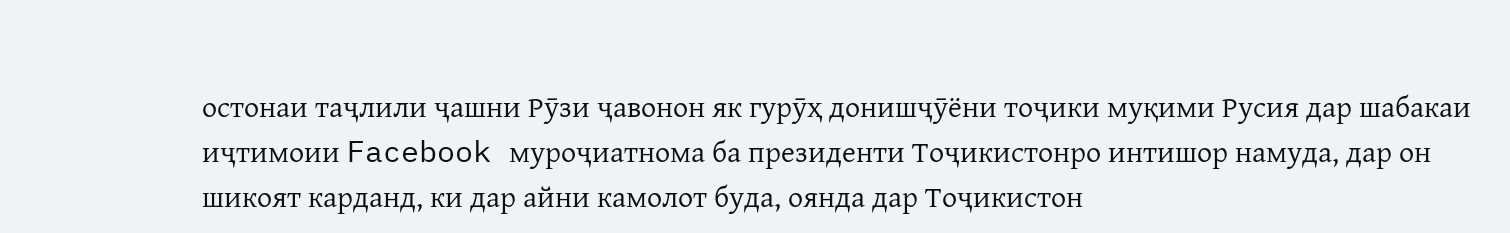остонаи таҷлили ҷашни Рӯзи ҷавонон як гурӯҳ донишҷӯёни тоҷики муқими Русия дар шабакаи иҷтимоии Facebook муроҷиатнома ба президенти Тоҷикистонро интишор намуда, дар он шикоят карданд, ки дар айни камолот буда, оянда дар Тоҷикистон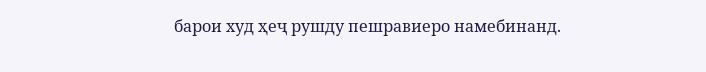барои худ ҳеҷ рушду пешравиеро намебинанд.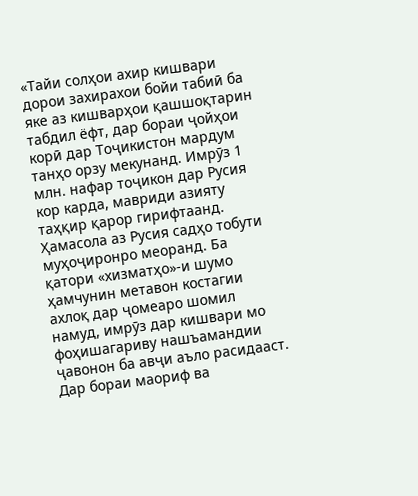«Тайи солҳои ахир кишвари дорои захирахои бойи табиӣ ба яке аз кишварҳои қашшоқтарин табдил ёфт, дар бораи ҷойҳои корӣ дар Тоҷикистон мардум танҳо орзу мекунанд. Имрӯз 1 млн. нафар тоҷикон дар Русия кор карда, мавриди азияту таҳқир қарор гирифтаанд. Ҳамасола аз Русия садҳо тобути муҳоҷиронро меоранд. Ба қатори «хизматҳо»-и шумо ҳамчунин метавон костагии ахлоқ дар ҷомеаро шомил намуд, имрӯз дар кишвари мо фоҳишагариву нашъамандии ҷавонон ба авҷи аъло расидааст. Дар бораи маориф ва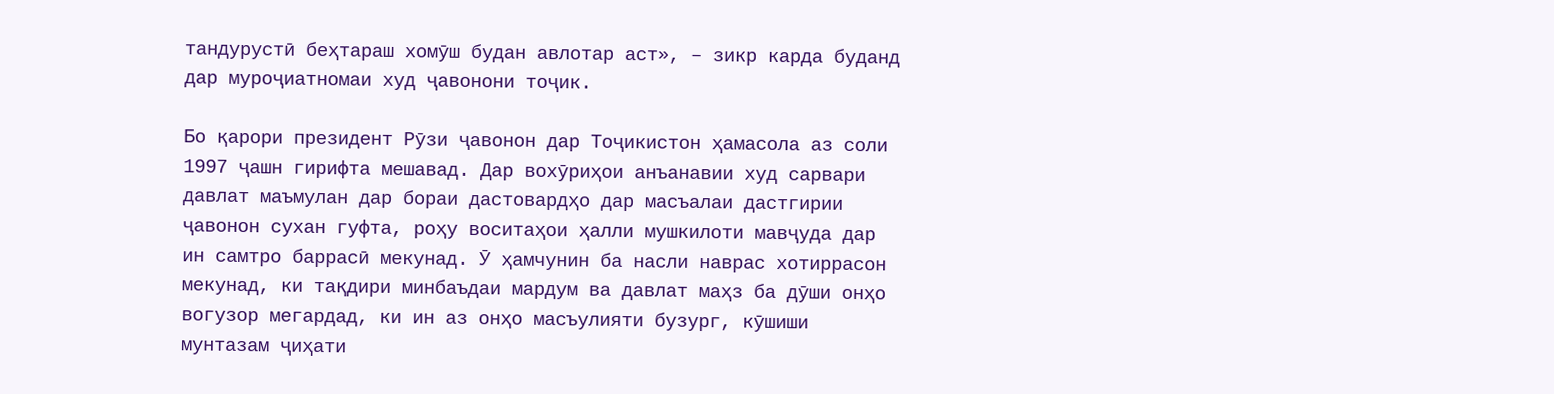тандурустӣ беҳтараш хомӯш будан авлотар аст», – зикр карда буданд дар муроҷиатномаи худ ҷавонони тоҷик.

Бо қарори президент Рӯзи ҷавонон дар Тоҷикистон ҳамасола аз соли 1997 ҷашн гирифта мешавад. Дар вохӯриҳои анъанавии худ сарвари давлат маъмулан дар бораи дастовардҳо дар масъалаи дастгирии ҷавонон сухан гуфта, роҳу воситаҳои ҳалли мушкилоти мавҷуда дар ин самтро баррасӣ мекунад. Ӯ ҳамчунин ба насли наврас хотиррасон мекунад, ки тақдири минбаъдаи мардум ва давлат маҳз ба дӯши онҳо вогузор мегардад, ки ин аз онҳо масъулияти бузург, кӯшиши мунтазам ҷиҳати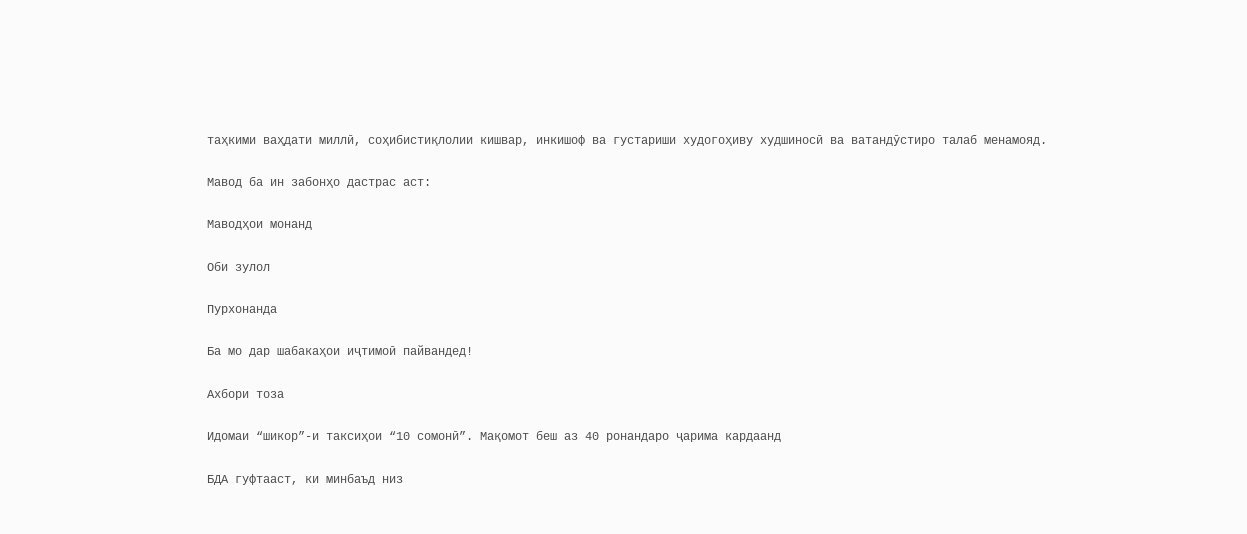таҳкими ваҳдати миллӣ, соҳибистиқлолии кишвар, инкишоф ва густариши худогоҳиву худшиносӣ ва ватандӯстиро талаб менамояд.

Мавод ба ин забонҳо дастрас аст:

Маводҳои монанд

Оби зулол

Пурхонанда

Ба мо дар шабакаҳои иҷтимоӣ пайвандед!

Ахбори тоза

Идомаи “шикор”-и таксиҳои “10 сомонӣ”. Мақомот беш аз 40 ронандаро ҷарима кардаанд

БДА гуфтааст, ки минбаъд низ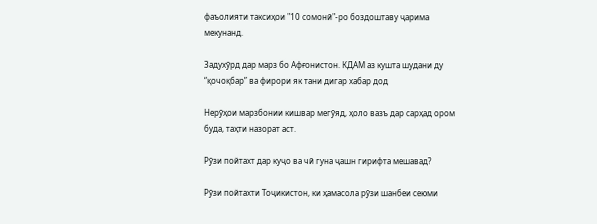фаъолияти таксиҳои "10 сомонӣ"-ро боздоштаву ҷарима мекунанд.

Задухӯрд дар марз бо Афғонистон. КДАМ аз кушта шудани ду “қочоқбар” ва фирори як тани дигар хабар дод

Нерӯҳои марзбонии кишвар мегӯяд, ҳоло вазъ дар сарҳад ором буда, таҳти назорат аст.

Рӯзи пойтахт дар куҷо ва чӣ гуна ҷашн гирифта мешавад?

Рӯзи пойтахти Тоҷикистон, ки ҳамасола рӯзи шанбеи сеюми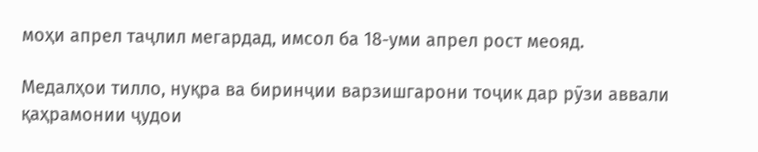моҳи апрел таҷлил мегардад, имсол ба 18-уми апрел рост меояд.

Медалҳои тилло, нуқра ва биринҷии варзишгарони тоҷик дар рӯзи аввали қаҳрамонии ҷудои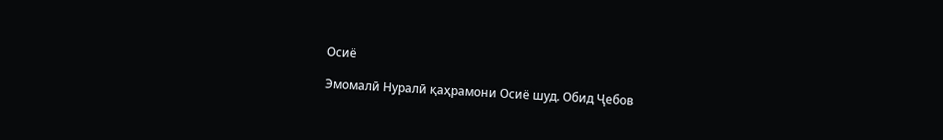Осиё

Эмомалӣ Нуралӣ қаҳрамони Осиё шуд. Обид Ҷебов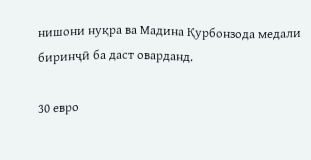нишони нуқра ва Мадина Қурбонзода медали биринҷӣ ба даст оварданд.

30 евро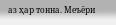аз ҳар тонна. Меъёри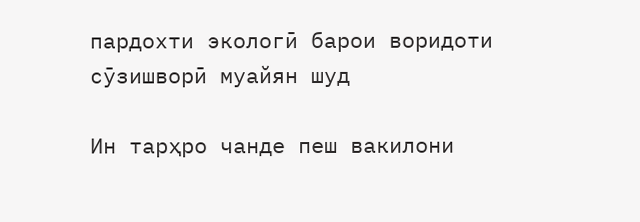пардохти экологӣ барои воридоти сӯзишворӣ муайян шуд

Ин тарҳро чанде пеш вакилони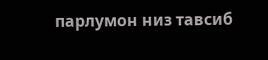парлумон низ тавсиб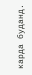карда буданд.